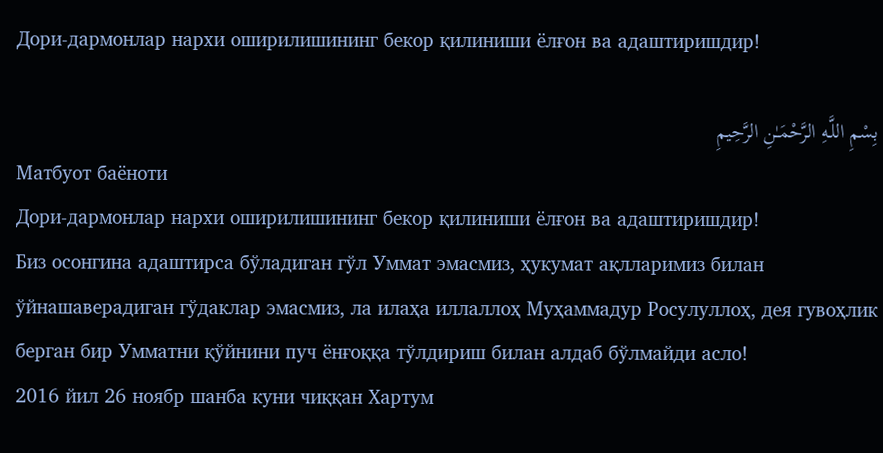Дори-дармонлар нархи оширилишининг бекор қилиниши ёлғон ва адаштиришдир!

بِسْمِ اللَّـهِ الرَّحْمَـٰنِ الرَّحِيمِ
Матбуот баёноти
Дори-дармонлар нархи оширилишининг бекор қилиниши ёлғон ва адаштиришдир!
Биз осонгина адаштирса бўладиган гўл Уммат эмасмиз, ҳукумат ақлларимиз билан ўйнашаверадиган гўдаклар эмасмиз, ла илаҳа иллаллоҳ Муҳаммадур Росулуллоҳ, дея гувоҳлик берган бир Умматни қўйнини пуч ёнғоққа тўлдириш билан алдаб бўлмайди асло!
2016 йил 26 ноябр шанба куни чиққан Хартум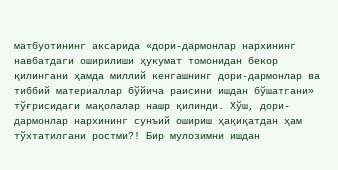матбуотининг аксарида «дори-дармонлар нархининг навбатдаги оширилиши ҳукумат томонидан бекор қилингани ҳамда миллий кенгашнинг дори-дармонлар ва тиббий материаллар бўйича раисини ишдан бўшатгани» тўғрисидаги мақолалар нашр қилинди. Хўш, дори-дармонлар нархининг сунъий ошириш ҳақиқатдан ҳам тўхтатилгани ростми?! Бир мулозимни ишдан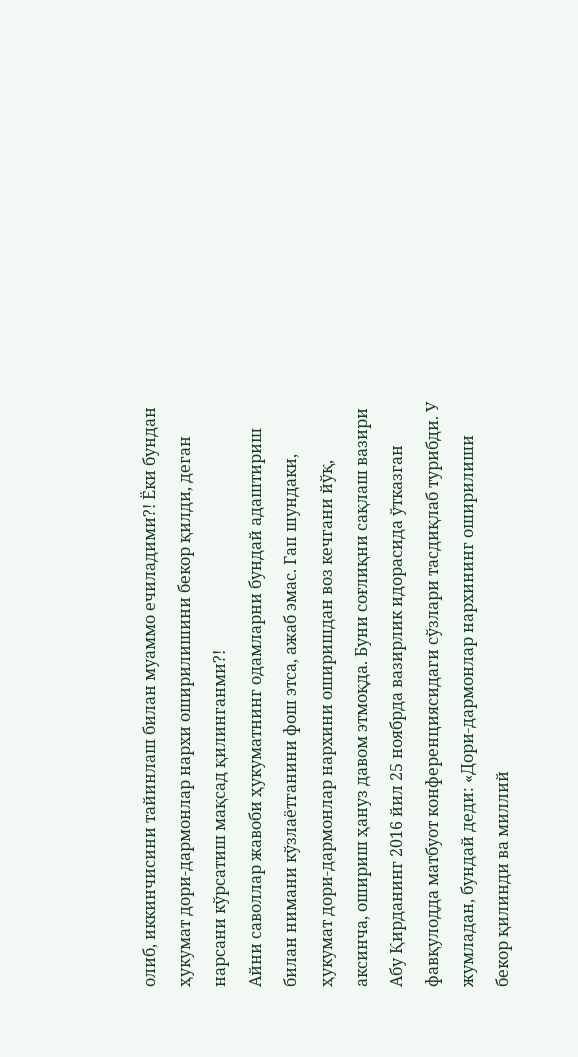олиб, иккинчисини тайинлаш билан муаммо ечиладими?! Ёки бундан ҳукумат дори-дармонлар нархи оширилишини бекор қилди, деган нарсани кўрсатиш мақсад қилинганми?!
Айни саволлар жавоби ҳукуматнинг одамларни бундай адаштириш билан нимани кўзлаётганини фош этса, ажаб эмас. Гап шундаки, ҳукумат дори-дармонлар нархини оширишдан воз кечгани йўқ, аксинча, ошириш ҳануз давом этмоқда. Буни соғлиқни сақлаш вазири Абу Қирданинг 2016 йил 25 ноябрда вазирлик идорасида ўтказган фавқулодда матбуот конференциясидаги сўзлари тасдиқлаб турибди. У жумладан, бундай деди: «Дори-дармонлар нархининг оширилиши бекор қилинди ва миллий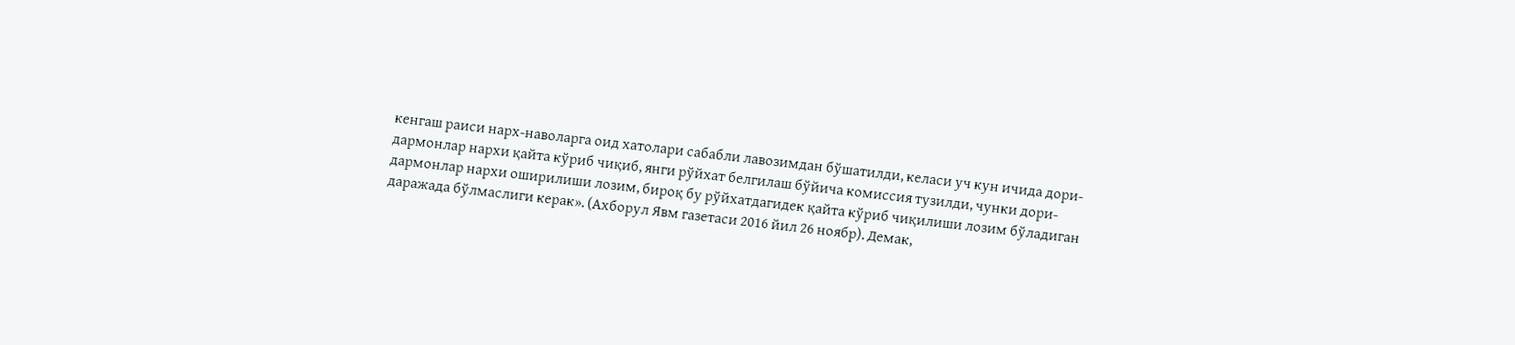кенгаш раиси нарх-наволарга оид хатолари сабабли лавозимдан бўшатилди, келаси уч кун ичида дори-дармонлар нархи қайта кўриб чиқиб, янги рўйхат белгилаш бўйича комиссия тузилди, чунки дори-дармонлар нархи оширилиши лозим, бироқ бу рўйхатдагидек қайта кўриб чиқилиши лозим бўладиган даражада бўлмаслиги керак». (Ахборул Явм газетаси 2016 йил 26 ноябр). Демак,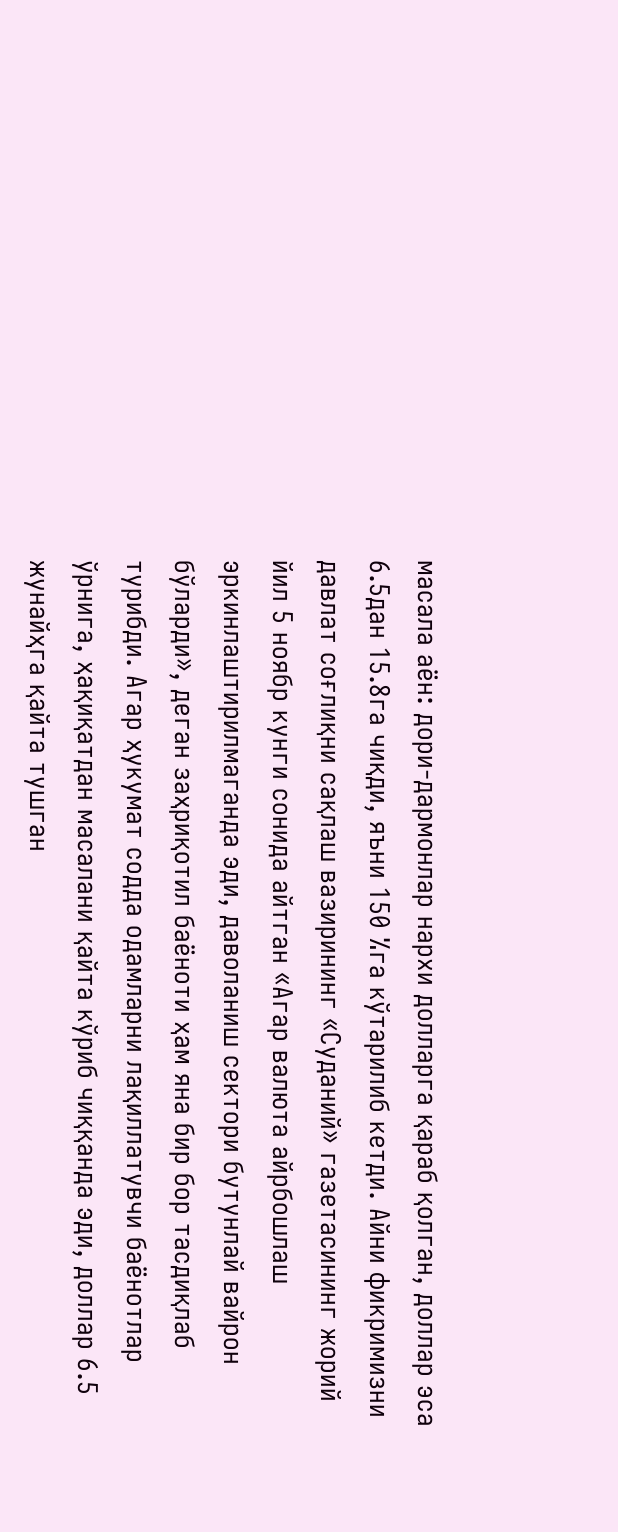масала аён: дори-дармонлар нархи долларга қараб қолган, доллар эса 6.5дан 15.8га чиқди, яъни 150 %га кўтарилиб кетди. Айни фикримизни давлат соғлиқни сақлаш вазирининг «Суданий» газетасининг жорий йил 5 ноябр кунги сонида айтган «Агар валюта айрбошлаш эркинлаштирилмаганда эди, даволаниш сектори бутунлай вайрон бўларди», деган заҳриқотил баёноти ҳам яна бир бор тасдиқлаб турибди. Агар ҳукумат содда одамларни лақиллатувчи баёнотлар ўрнига, ҳақиқатдан масалани қайта кўриб чиққанда эди, доллар 6.5 жунайҳга қайта тушган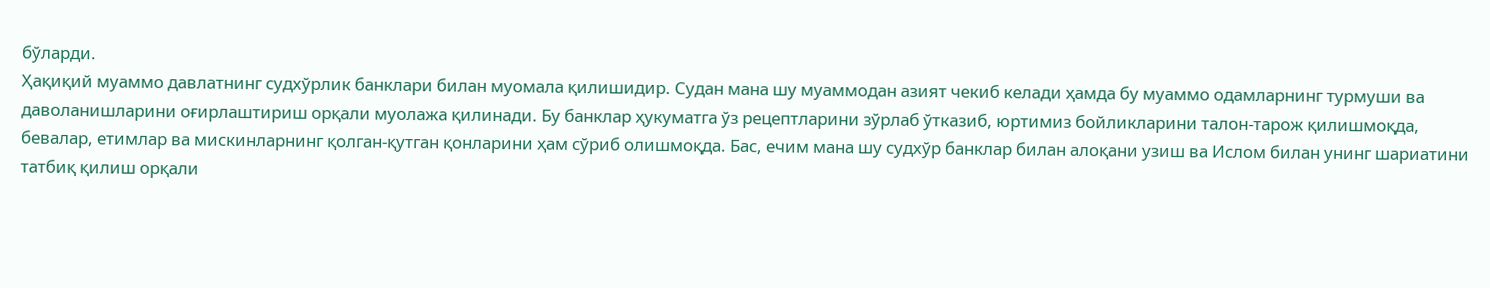бўларди.
Ҳақиқий муаммо давлатнинг судхўрлик банклари билан муомала қилишидир. Судан мана шу муаммодан азият чекиб келади ҳамда бу муаммо одамларнинг турмуши ва даволанишларини оғирлаштириш орқали муолажа қилинади. Бу банклар ҳукуматга ўз рецептларини зўрлаб ўтказиб, юртимиз бойликларини талон-тарож қилишмоқда, бевалар, етимлар ва мискинларнинг қолган-қутган қонларини ҳам сўриб олишмоқда. Бас, ечим мана шу судхўр банклар билан алоқани узиш ва Ислом билан унинг шариатини татбиқ қилиш орқали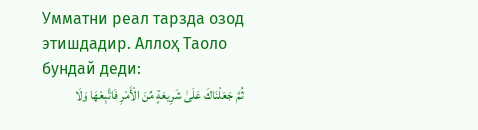Умматни реал тарзда озод этишдадир. Аллоҳ Таоло бундай деди:
ثُمَّ جَعَلْنَاكَ عَلَىٰ شَرِيعَةٍ مِّنَ الْأَمْرِ فَاتَّبِعْهَا وَلَا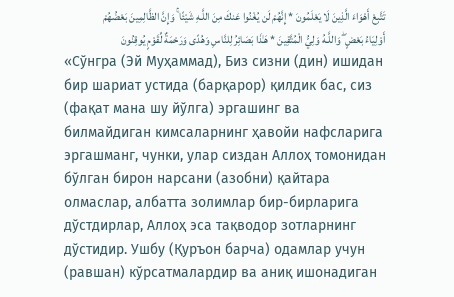تَتَّبِعْ أَهْوَاءَ الَّذِينَ لَا يَعْلَمُونَ * إِنَّهُمْ لَن يُغْنُوا عَنكَ مِنَ اللَّـهِ شَيْئًا ۚ وَإِنَّ الظَّالِمِينَ بَعْضُهُمْ أَوْلِيَاءُ بَعْضٍ ۖ وَاللَّـهُ وَلِيُّ الْمُتَّقِينَ * هَـٰذَا بَصَائِرُ لِلنَّاسِ وَهُدًى وَرَحْمَةٌ لِّقَوْمٍ يُوقِنُونَ
«Сўнгра (Эй Муҳаммад), Биз сизни (дин) ишидан бир шариат устида (барқарор) қилдик бас, сиз (фақат мана шу йўлга) эргашинг ва билмайдиган кимсаларнинг ҳавойи нафсларига эргашманг, чунки, улар сиздан Аллоҳ томонидан бўлган бирон нарсани (азобни) қайтара олмаслар, албатта золимлар бир-бирларига дўстдирлар, Аллоҳ эса тақводор зотларнинг дўстидир. Ушбу (Қуръон барча) одамлар учун (равшан) кўрсатмалардир ва аниқ ишонадиган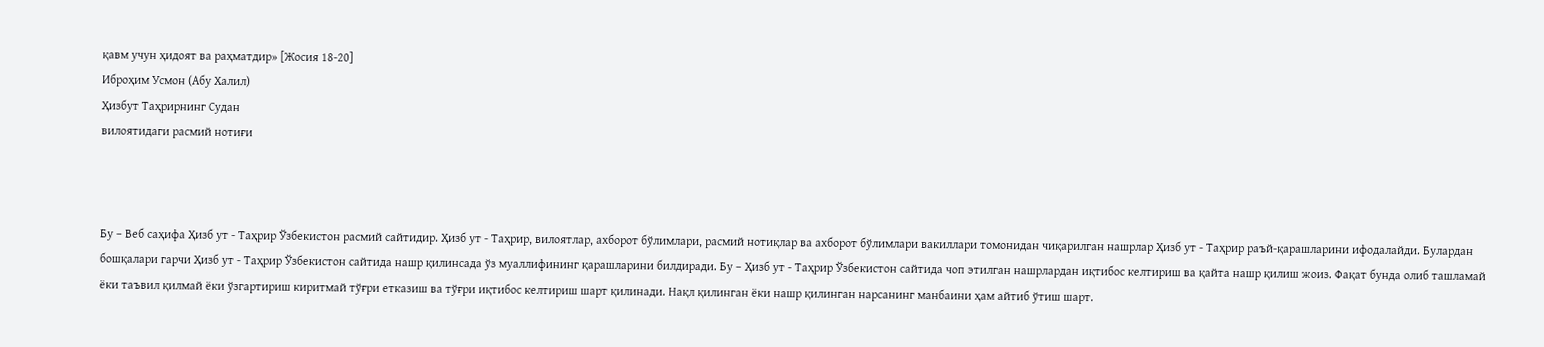қавм учун ҳидоят ва раҳматдир» [Жосия 18-20]
Иброҳим Усмон (Абу Халил)
Ҳизбут Таҳрирнинг Судан
вилоятидаги расмий нотиғи



Бу – Веб саҳифа Ҳизб ут - Таҳрир Ўзбекистон расмий сайтидир. Ҳизб ут - Таҳрир, вилоятлар, ахборот бўлимлари, расмий нотиқлар ва ахборот бўлимлари вакиллари томонидан чиқарилган нашрлар Ҳизб ут - Таҳрир раъй-қарашларини ифодалайди. Булардан бошқалари гарчи Ҳизб ут - Таҳрир Ўзбекистон сайтида нашр қилинсада ўз муаллифининг қарашларини билдиради. Бу – Ҳизб ут - Таҳрир Ўзбекистон сайтида чоп этилган нашрлардан иқтибос келтириш ва қайта нашр қилиш жоиз. Фақат бунда олиб ташламай ёки таъвил қилмай ёки ўзгартириш киритмай тўғри етказиш ва тўғри иқтибос келтириш шарт қилинади. Нақл қилинган ёки нашр қилинган нарсанинг манбаини ҳам айтиб ўтиш шарт.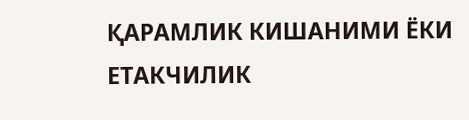ҚАРАМЛИК КИШАНИМИ ЁКИ ЕТАКЧИЛИК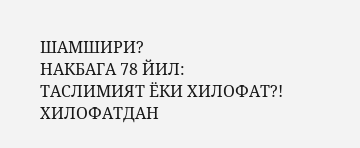ШАМШИРИ?
НАКБАГА 78 ЙИЛ: ТАСЛИМИЯТ ЁКИ ХИЛОФАТ?!
ХИЛОФАТДАН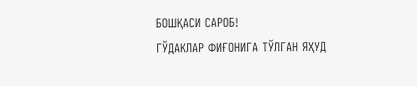БОШҚАСИ САРОБ!
ГЎДАКЛАР ФИҒОНИГА ТЎЛГАН ЯҲУД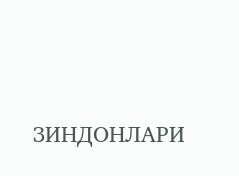ЗИНДОНЛАРИ